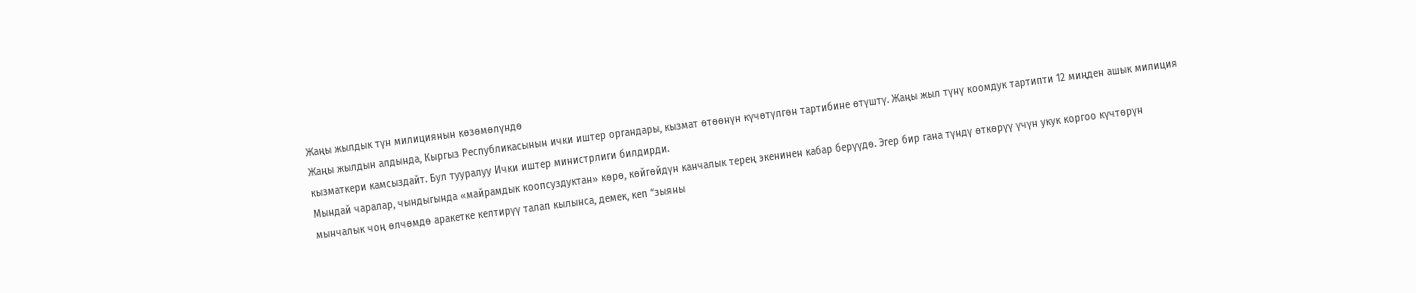Жаңы жылдык түн милициянын көзөмөлүндө
Жаңы жылдын алдында, Кыргыз Республикасынын ички иштер органдары, кызмат өтөөнүн күчөтүлгөн тартибине өтүштү. Жаңы жыл түнү коомдук тартипти 12 миңден ашык милиция кызматкери камсыздайт. Бул тууралуу Ички иштер министрлиги билдирди.
Мындай чаралар, чындыгында «майрамдык коопсуздуктан» көрө, көйгөйдүн канчалык терең экенинен кабар берүүдө. Эгер бир гана түндү өткөрүү үчүн укук коргоо күчтөрүн мынчалык чоң өлчөмдө аракетке келтирүү талап кылынса, демек, кеп “зыяны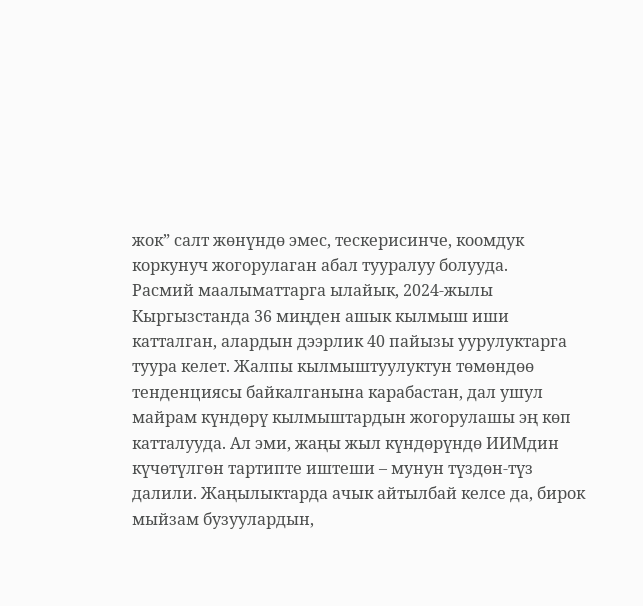жок” салт жөнүндө эмес, тескерисинче, коомдук коркунуч жогорулаган абал тууралуу болууда.
Расмий маалыматтарга ылайык, 2024-жылы Кыргызстанда 36 миңден ашык кылмыш иши катталган, алардын дээрлик 40 пайызы уурулуктарга туура келет. Жалпы кылмыштуулуктун төмөндөө тенденциясы байкалганына карабастан, дал ушул майрам күндөрү кылмыштардын жогорулашы эң көп катталууда. Ал эми, жаңы жыл күндөрүндө ИИМдин күчөтүлгөн тартипте иштеши – мунун түздөн-түз далили. Жаңылыктарда ачык айтылбай келсе да, бирок мыйзам бузуулардын,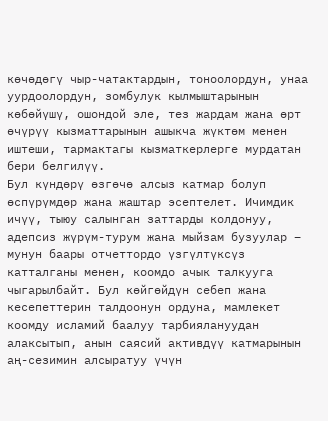көчөдөгү чыр-чатактардын, тоноолордун, унаа уурдоолордун, зомбулук кылмыштарынын көбөйүшү, ошондой эле, тез жардам жана өрт өчүрүү кызматтарынын ашыкча жүктөм менен иштеши, тармактагы кызматкерлерге мурдатан бери белгилүү.
Бул күндөрү өзгөчө алсыз катмар болуп өспүрүмдөр жана жаштар эсептелет. Ичимдик ичүү, тыюу салынган заттарды колдонуу, адепсиз жүрүм-турум жана мыйзам бузуулар – мунун баары отчеттордо үзгүлтүксүз катталганы менен, коомдо ачык талкууга чыгарылбайт. Бул көйгөйдүн себеп жана кесепеттерин талдоонун ордуна, мамлекет коомду исламий баалуу тарбиялануудан алаксытып, анын саясий активдүү катмарынын аң-сезимин алсыратуу үчүн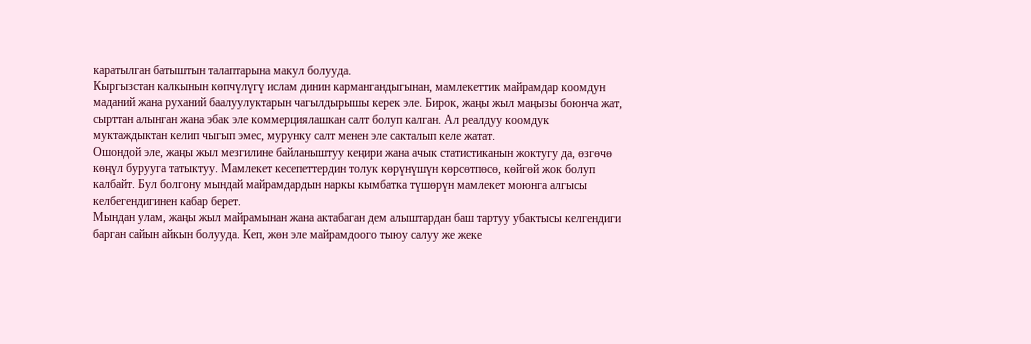каратылган батыштын талаптарына макул болууда.
Кыргызстан калкынын көпчүлүгү ислам динин кармангандыгынан, мамлекеттик майрамдар коомдун маданий жана руханий баалуулуктарын чагылдырышы керек эле. Бирок, жаңы жыл маңызы боюнча жат, сырттан алынган жана эбак эле коммерциялашкан салт болуп калган. Ал реалдуу коомдук муктаждыктан келип чыгып эмес, мурунку салт менен эле сакталып келе жатат.
Ошондой эле, жаңы жыл мезгилине байланыштуу кеңири жана ачык статистиканын жоктугу да, өзгөчө көңүл бурууга татыктуу. Мамлекет кесепеттердин толук көрүнүшүн көрсөтпөсө, көйгөй жок болуп калбайт. Бул болгону мындай майрамдардын наркы кымбатка түшөрүн мамлекет моюнга алгысы келбегендигинен кабар берет.
Мындан улам, жаңы жыл майрамынан жана актабаган дем алыштардан баш тартуу убактысы келгендиги барган сайын айкын болууда. Кеп, жөн эле майрамдоого тыюу салуу же жеке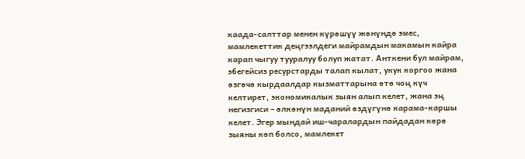каада-салттар менен күрөшүү жөнүндө эмес, мамлекеттик деңгээлдеги майрамдын макамын кайра карап чыгуу тууралуу болуп жатат. Анткени бул майрам, эбегейсиз ресурстарды талап кылат, укук коргоо жана өзгөчө кырдаалдар кызматтарына өтө чоң күч келтирет, экономикалык зыян алып келет, жана эң негизгиси – өлкөнүн маданий өздүгүнө карама-каршы келет. Эгер мындай иш-чаралардын пайдадан көрө зыяны көп болсо, мамлекет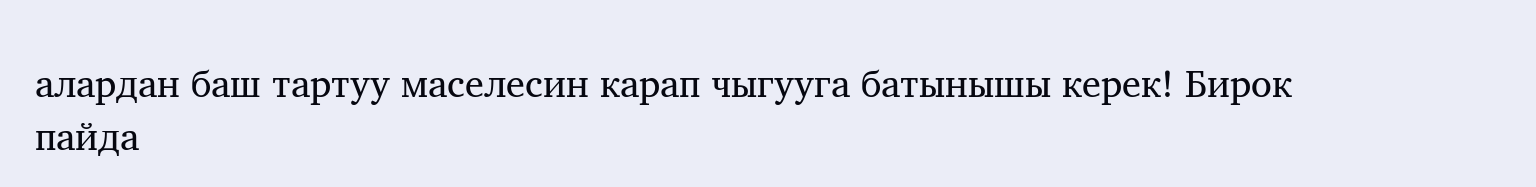алардан баш тартуу маселесин карап чыгууга батынышы керек! Бирок пайда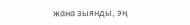жана зыянды, эң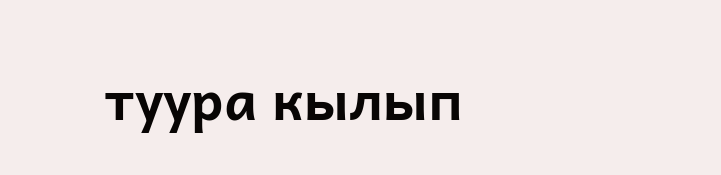туура кылып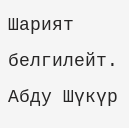Шарият белгилейт.
Абду Шүкүр